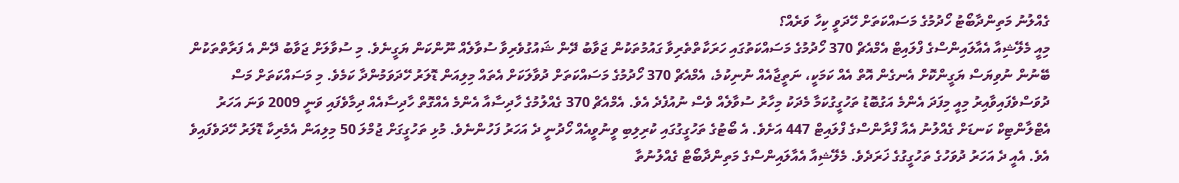ގެއްލުނު މަތިންދާބޯޓު ހޯދުމުގެ މަސައްކަތަށް ހޭދަވީ ކިހާ ވަރެއް؟
މިއީ މެލޭޝިއާ އެއާލައިންސްގެ ފްލައިޓް އެމްއެޗް 370 ހޯދުމުގެ މަސައްކަތުގައި ހަރަކާތްތެރިވާ ގައުމުތަކުން ޖަވާބު ދޭން ޝައުގުވެރިވާ ސުވާލެއް ނޫންކަން ޔަގީނެވެ. މި ސުވާލަށް ޖަވާބު ދޭން އެ ފަރާތްތަކުން ބޭނުން ނުވިޔަސް ޔަގީންކޮށް އެނގެން އޮތް އެއް ކަމަކީ، ނަތީޖާއެއް ނުނިކުމެ، އެމްއެޗް 370 ހޯދުމުގެ މަސައްކަތަށް ދުވާލަކަށް އެތައް މިލިއަން ޑޮލަރު ހޭދަވަމުންދާ ކަމެވެ. މި މަސައްކަތަށް މަސް ދުވަސްވެފައިވާއިރު މިއީ މިފަދަ އެންމެ އަގުބޮޑު ތަހުގީގުކަމާ މެދަކު މިހާރު ސުވާލެއް ވެސް ނުއުފެދެ އެވެ. އެމްއެޗް 370 ގެއްލުމުގެ ހާދިސާއާ އެންމެ އެއްގޮތް ހާދިސާއެއް ދިމާވެފައި ވަނީ 2009 ވަނަ އަހަރު އެޓްލާންޓިކް ކަނޑަށް ގެއްލުނު އެއާ ފްރާންސްގެ ފްލައިޓް 447 އަށެވެ. އެ ބޯޓުގެ ތަހުގީގުގައި ކުރިލިބި ވީނުވީއެއް ހޯދުނީ ދެ އަހަރު ފަހުންނެވެ. މުޅި ތަހުގީގަށް ޖުމްލަ 50 މިލިއަން އެމެރިކާ ޑޮލަރު ހޭދަވެފައިވެ އެވެ. އެއީ ދެ އަހަރު ދުވަހުގެ ތަހުގީގުގެ ޚަރަދެވެ. މެލޭޝިއާ އެއާލައިންސްގެ މަތިންދާބޯޓް ގެއްލުނުތާ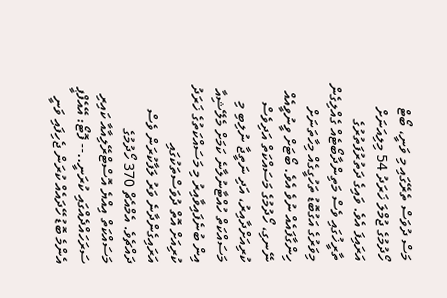މަސް ދުވަސް ތެރޭގައި މި ވަނީ، ބޯޓް ހޯދުމުގެ ޖުމްލަ ޚަރަދު 54 މިލިއަނަށް އަރައިފަ އެވެ. ވައިގެ ދަތުރުފަތުރުގެ ތާރީޚުގައި ވެސް މަތިންދާބޯޓެއް ގެއްލިގެން މިވަރުގެ އަގުބޮޑު ތަހުގީގެއް މިހާތަނަށް ހިންގާފައެއް ނުވެ އެވެ. ބޯޓަށް ވީނުވީއެއް ނޭނގި، ހޯދުމުގެ މަސައްކަތް އަދިވެސް ކުރިއަށްދާއިރު، އަދި ނަތީޖާ ނުލިބި މި މަސައްކަތް ހުއްޓާނުލާނެ ކަމަށް މެލޭޝިއާ އިން ބުނެފައިވާއިރު މި މަސައްކަތުގެ ޚަރަދު ކުރިއަށް އޮތް ދުވަސްތަކުގައި އަރައިގެންދާނެ ވަރު ލަފާކުރަން ވެސް ދައްޗެވެ. އެމްއެޗް 370 ހޯދުމުގެ މަސައްކަތް އިއްޔެ އޮސްޓްރޭލިއާއާ ކައިރި ސަރަހައްދެއްގައި ކުރަނީ..-- ފޮޓޯ: އޭއެފްޕީ އެންމެ ބޮޑު ހޭދައެއް ކުރަން ޖެހިފައި ވަނީ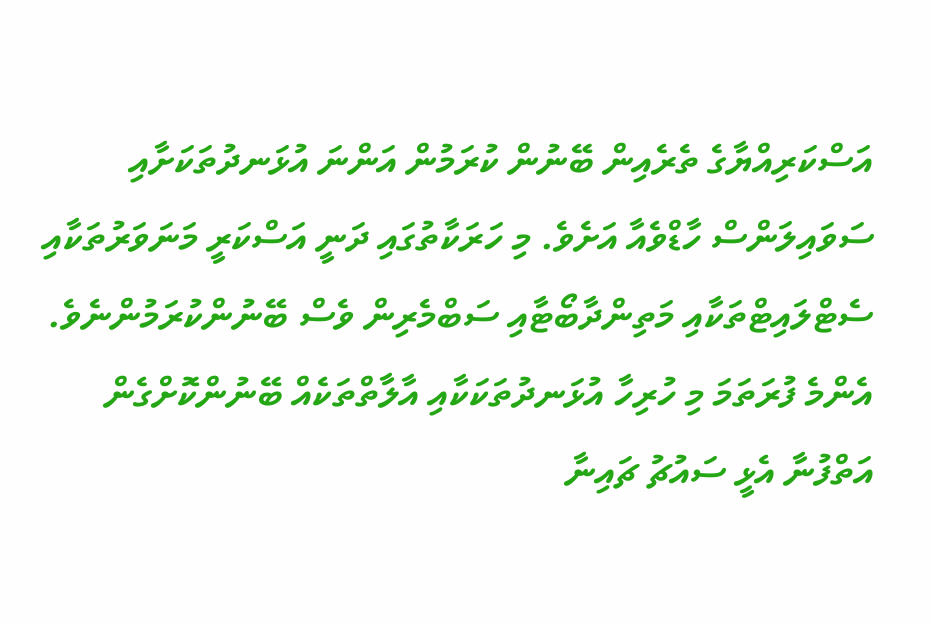އަސްކަރިއްޔާގެ ތެރެއިން ބޭނުން ކުރަމުން އަންނަ އުޅަނދުތަކަށާއި ސަވައިލަންސް ހާޑްވެއާ އަށެވެ. މި ހަރަކާތުގައި ދަނީ އަސްކަރީ މަނަވަރުތަކާއި ސެޓްލައިޓްތަކާއި މަތިންދާބޯޓާއި ސަބްމެރިން ވެސް ބޭނުންކުރަމުންނެވެ. އެންމެ ފުރަތަމަ މި ހުރިހާ އުޅަނދުތަކަކާއި އާލާތްތަކެއް ބޭނުންކޮށްގެން އަތްފުނާ އެޅީ ސައުޗު ޗައިނާ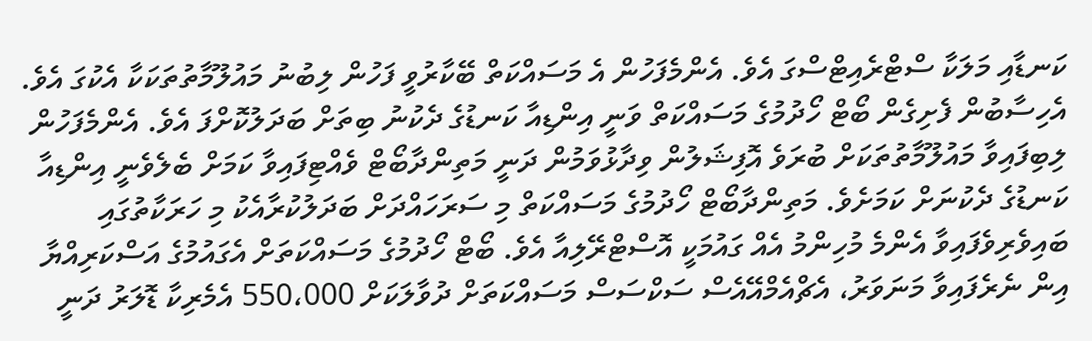ކަނޑާއި މަލަކާ ސްޓްރެއިޓްސްގަ އެވެ. އެންމެފަހުން އެ މަސައްކަތް ބޭކާރުވީ ފަހުން ލިބުނު މައުލޫމާތުތަކަކާ އެކުގަ އެވެ. އެހިސާބުން ފެށިގެން ބޯޓް ހޯދުމުގެ މަސައްކަތް ވަނީ އިންޑިއާ ކަނޑުގެ ދެކުނު ބިތަށް ބަދަލުކޮށްފަ އެވެ. އެންމެފަހުން ލިބިފައިވާ މައުލޫމާތުތަކަށް ބުރަވެ އޮފިޝަލުން ވިދާޅުވަމުން ދަނީ މަތިންދާބޯޓް ވެއްޓިފައިވާ ކަމަށް ބެލެވެނީ އިންޑިއާ ކަނޑުގެ ދެކުނަށް ކަމަށެވެ. މަތިންދާބޯޓް ހޯދުމުގެ މަސައްކަތް މި ސަރަހައްދަށް ބަދަލުކުރާއެކު މި ހަރަކާތުގައި ބައިވެރިވެފައިވާ އެންމެ މުހިންމު އެއް ގައުމަކީ އޮސްޓްރޭލިއާ އެވެ. ބޯޓް ހޯދުމުގެ މަސައްކަތަށް އެގައުމުގެ އަސްކަރިއްޔާ އިން ނެރެފައިވާ މަނަވަރު، އެޗްއެމްއޭއެސް ސަކްސަސް މަސައްކަތަށް ދުވާލަކަށް 550،000 އެމެރިކާ ޑޮލަރު ދަނީ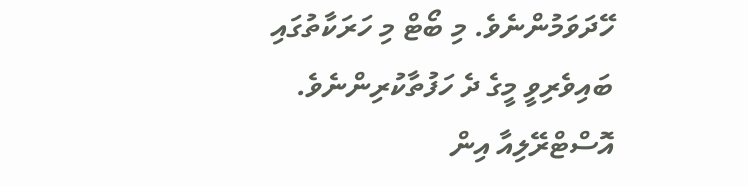ހޭދަވަމުންނެވެ. މި ބޯޓް މި ހަރަކާތުގައި ބައިވެރިވީ މީގެ ދެ ހަފުތާކުރިންނެވެ. އޮސްޓްރޭލިއާ އިން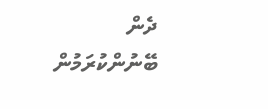ދެން ބޭނުންކުރަމުން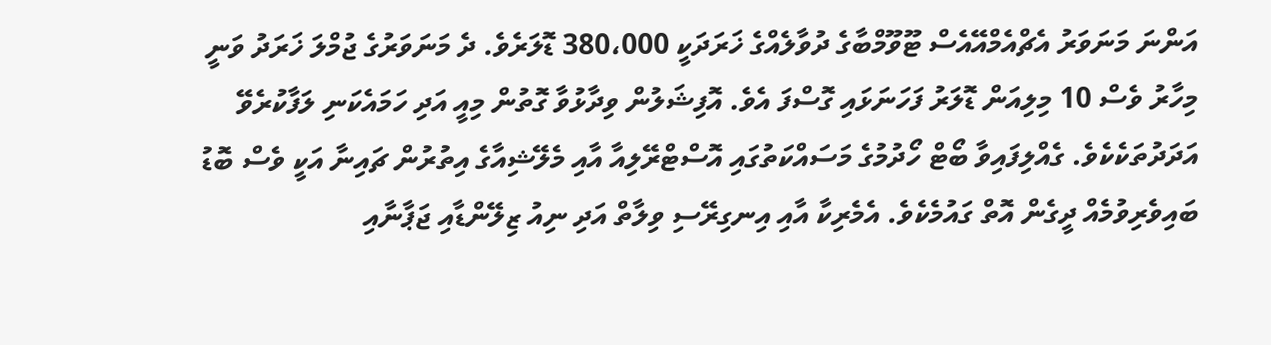އަންނަ މަނަވަރު އެޗްއެމްއޭއެސް ޓޫވޫމްބާގެ ދުވާލެއްގެ ޚަރަދަކީ 380،000 ޑޮލަރެވެ. ދެ މަނަވަރުގެ ޖުމްލަ ޚަރަދު ވަނީ މިހާރު ވެސް 10 މިލިއަން ޑޮލަރު ފަހަނަޅައި ގޮސްފަ އެވެ. އޮފިޝަލުން ވިދާޅުވާ ގޮތުން މިއީ އަދި ހަމައެކަނި ލަފާކުރެވޭ އަދަދުތަކެކެވެ. ގެއްލިފައިވާ ބޯޓް ހޯދުމުގެ މަސައްކަތުގައި އޮސްޓްރޭލިއާ އާއި މެލޭޝިއާގެ އިތުރުން ޗައިނާ އަކީ ވެސް ބޮޑު ބައިވެރިވުމެއް ދީގެން އޮތް ގައުމެކެވެ. އެމެރިކާ އާއި އިނގިރޭސި ވިލާތް އަދި ނިއު ޒިލޭންޑާއި ޖަޕާނާއި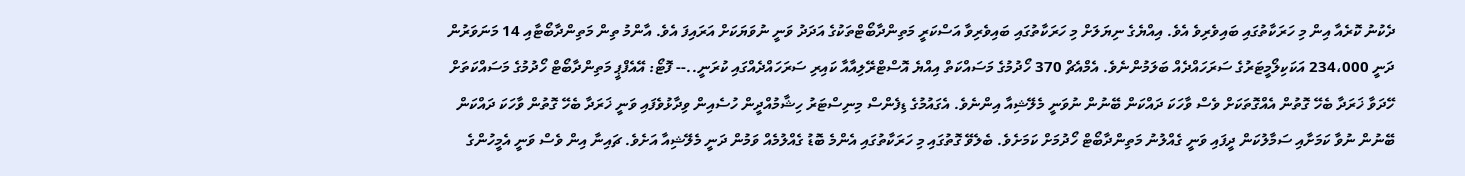ދެކުނު ކޮރެއާ އިން މި ހަރަކާތުގައި ބައިވެރިވެ އެވެ. އިއްޔެގެ ނިޔަލަށް މި ހަރަކާތުގައި ބައިވެރިވާ އަސްކަރީ މަތިންދާބޯޓްތަކުގެ އަދަދު ވަނީ ނުވަޔަކަށް އަރައިފަ އެވެ. އާންމު ތިން މަތިންދާބޯޓާއި 14 މަނަވަރުން ދަނީ 234،000 އަކަކިލޯމީޓަރުގެ ސަރަހައްދެއް ބަލަމުންނެވެ. އެމްއެޗް 370 ހޯދުމުގެ މަސައްކަތް އިއްޔެ އޮސްޓްރޭލިއާއާ ކައިރި ސަރަހައްދެއްގައި ކުރަނީ..-- ފޮޓޯ: އޭއެފްޕީ މަތިންދާބޯޓް ހޯދުމުގެ މަސައްކަތަށް ހޭދަވާ ޚަރަދާ ބެހޭ ގޮތުން އެއްގޮތަކަށް ވެސް ވާހަކަ ދައްކަން ބޭނުން ނުވަނީ މެލޭޝިއާ އިންނެވެ. އެގައުމުގެ ޑިފެންސް މިނިސްޓަރު ހިޝާމުއްދީން ހުސެއިން ވިދާޅުވެފައި ވަނީ ޚަރަދާ ބެހޭ ގޮތުން ވާހަކަ ދައްކަން ބޭނުން ނުވާ ކަމަށާއި ސަމާލުކަން ދީފައި ވަނީ ގެއްލުނު މަތިންދާބޯޓް ހޯދުމަށް ކަމަށެވެ. ބެލެވޭ ގޮތުގައި މި ހަރަކާތުގައި އެންމެ ބޮޑު ގެއްލުމެއް ވަމުން ދަނީ މެލޭޝިއާ އަށެވެ. ޗައިނާ އިން ވެސް ވަނީ އެމީހުންގެ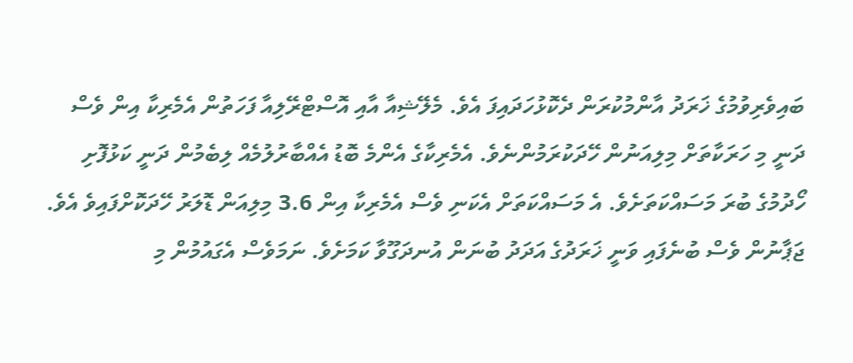ބައިވެރިވުމުގެ ޚަރަދު އާންމުކުރަން ދެކޮޅުހަދައިފަ އެވެ. މެލޭޝިއާ އާއި އޮސްޓްރޭލިއާ ފަހަތުން އެމެރިކާ އިން ވެސް ދަނީ މި ހަރަކާތަށް މިލިއަނުން ހޭދަކުރަމުންނެވެ. އެމެރިކާގެ އެންމެ ބޮޑު އެއްބާރުލުމެއް ލިބެމުން ދަނީ ކަޅުފޮށި ހޯދުމުގެ ބުރަ މަސައްކަތަށެވެ. އެ މަސައްކަތަށް އެކަނި ވެސް އެމެރިކާ އިން 3.6 މިލިއަން ޑޮލަރު ހޭދަކޮށްފައިވެ އެވެ. ޖަޕާނުން ވެސް ބުނެފައި ވަނީ ޚަރަދުގެ އަދަދު ބުނަން އުނދަގޫވާ ކަމަށެވެ. ނަމަވެސް އެގައުމުން މި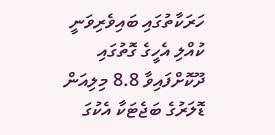ހަރަކާތުގައި ބައިވެރިވަނީ ކުއްލި އެހީގެ ގޮތުގައި ދޫކޮށްފައިވާ 8.8 މިލިއަން ޑޮލަރުގެ ބަޖެޓަކާ އެކުގަ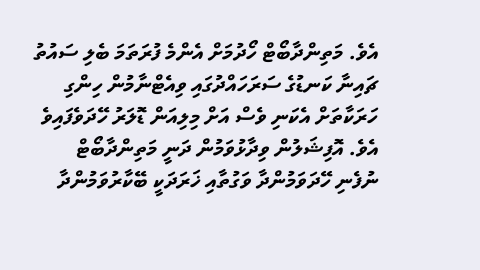އެވެ. މަތިންދާބޯޓް ހޯދުމަށް އެންމެ ފުރަތަމަ ބެލި ސައުތު ޗައިނާ ކަނޑުގެ ސަރަހައްދުގައި ވިއެޓްނާމުން ހިންގި ހަރަކާތަށް އެކަނި ވެސް އަށް މިލިއަން ޑޮލަރު ހޭދަވެފައިވެ އެވެ. އޮފިޝަލުން ވިދާޅުވަމުން ދަނީ މަތިންދާބޯޓް ނުފެނި ހޭދަވަމުންދާ ވަގުތާއި ޚަރަދަކީ ބޭކާރުވަމުންދާ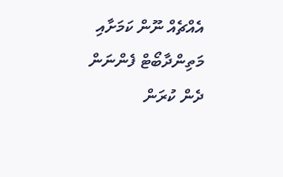އެއްޗެއް ނޫން ކަމަށާއި މަތިންދާބޯޓް ފެންނަން ދެން ކުރަން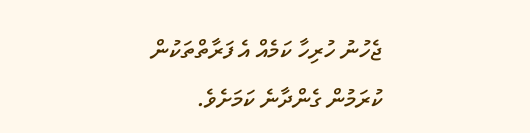ޖެހުނު ހުރިހާ ކަމެއް އެ ފަރާތްތަކުން ކުރަމުން ގެންދާނެ ކަމަށެވެ.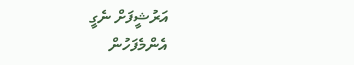އަރުޝީފަށް ނެގީ
އެންމެފަހުން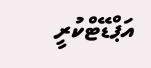އަޕްޑޭޓްކުރީ